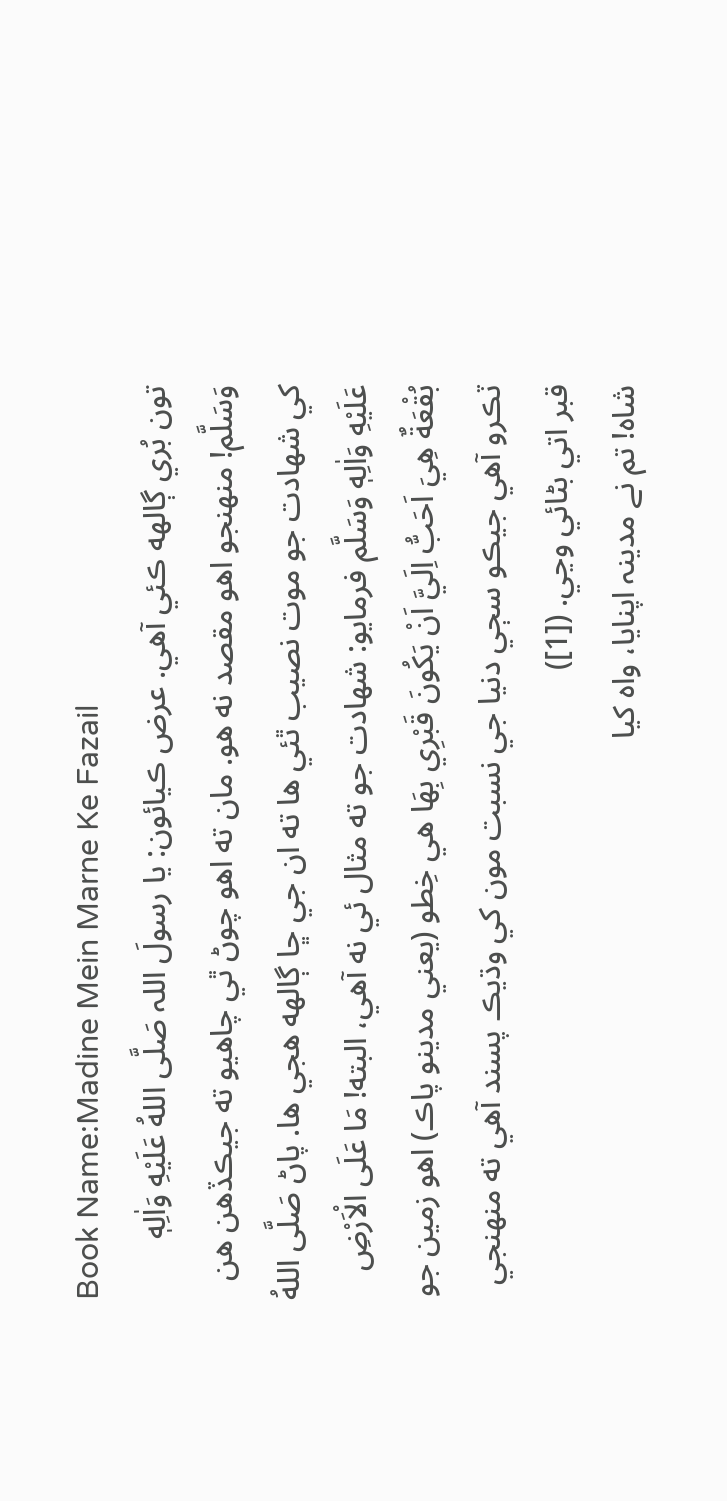Book Name:Madine Mein Marne Ke Fazail
تون بُري ڳالهه ڪئي آهي. عرض ڪيائون: يا رسولَ اللہ صَلَّى اللهُ عَلَيْهِ وَاٰلِهٖ وَسَلَّم! منهنجو اهو مقصد نه هو. مان ته اهو چوڻ ٿي چاهيو ته جيڪڏهن هن کي شهادت جو موت نصيب ٿئي ها ته ان جي ڇا ڳالهه هجي ها. پاڻ صَلَّى اللهُ عَلَيْهِ وَاٰلِهٖ وَسَلَّم فرمايو: شهادت جو ته مثال ئي نه آهي، البته! مَا عَلَى الْاَرْضِ بُقْعَةٌ هِيَ اَحَبُّ اِلَيَّ اَنْ يَكُونَ قَبْرِي بِهَا هي خِطو (يعني مدينو پاڪ) اهو زمين جو ٽڪرو آهي جيڪو سڄي دنيا جي نسبت مون کي وڌيڪ پسند آهي ته منهنجي قبر اتي بڻائي وڃي. ([1])
شاہ! تم نے مدینہ اپنایا، واہ کیا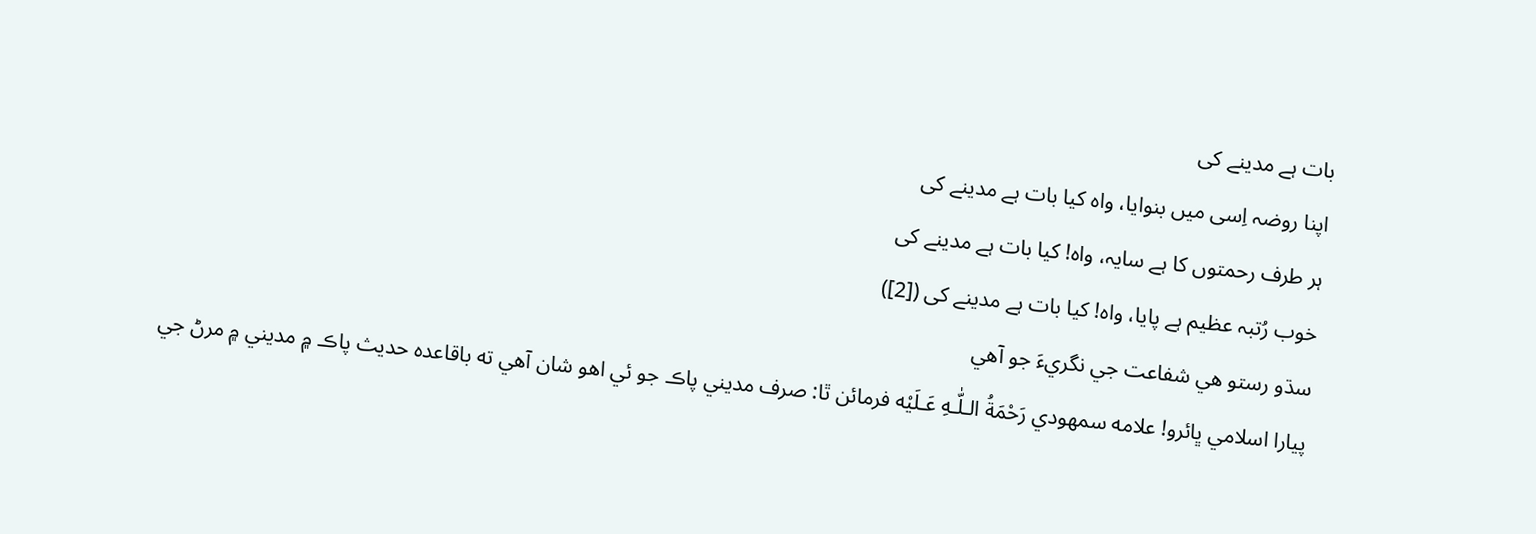بات ہے مدینے کی
اپنا روضہ اِسی میں بنوایا، واہ کیا بات ہے مدینے کی
ہر طرف رحمتوں کا ہے سایہ، واہ! کیا بات ہے مدینے کی
خوب رُتبہ عظیم ہے پایا، واہ! کیا بات ہے مدینے کی ([2])
سڌو رستو هي شفاعت جي نگريءَ جو آهي
پيارا اسلامي ڀائرو! علامه سمهودي رَحْمَةُ الـلّٰـهِ عَـلَيْه فرمائن ٿا: صرف مديني پاڪ جو ئي اهو شان آهي ته باقاعده حديث پاڪ ۾ مديني ۾ مرڻ جي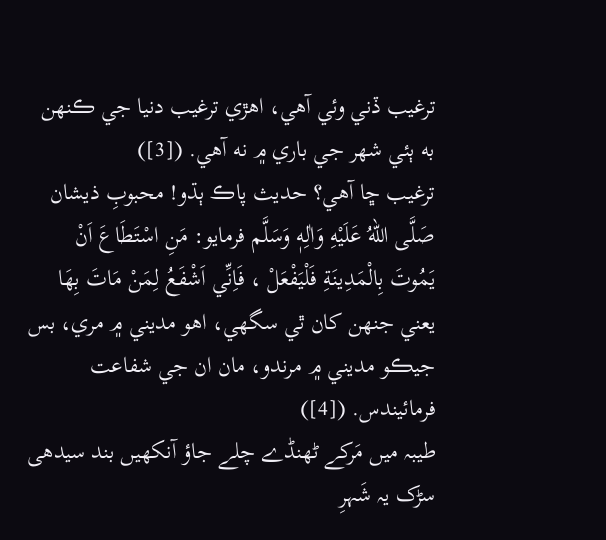ترغيب ڏني وئي آهي، اهڙي ترغيب دنيا جي ڪنهن به ٻئي شهر جي باري ۾ نه آهي. ([3])
ترغيب ڇا آهي؟ حديث پاڪ ٻڌو! محبوبِ ذيشان صَلَّى اللهُ عَلَيْهِ وَاٰلِهٖ وَسَلَّم فرمايو: مَنِ اسْتَطَاعَ اَنْ يَمُوتَ بِالْمَدِينَةِ فَلْيَفْعَلْ ، فَاِنِّي اَشْفَعُ لِمَنْ مَاتَ بِهَا يعني جنهن کان ٿي سگهي، اهو مديني ۾ مري، بس جيڪو مديني ۾ مرندو، مان ان جي شفاعت فرمائيندس. ([4])
طیبہ میں مَرکے ٹھنڈے چلے جاؤ آنکھیں بند سیدھی سڑک یہ شَہرِ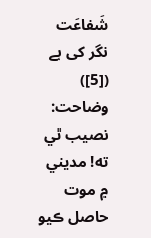شَفاعَت نگر کی ہے ([5])
وضاحت: نصيب ٿي ته! مديني ۾ موت حاصل ڪيو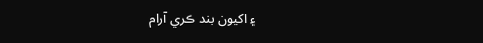۽ اکيون بند ڪري آرام